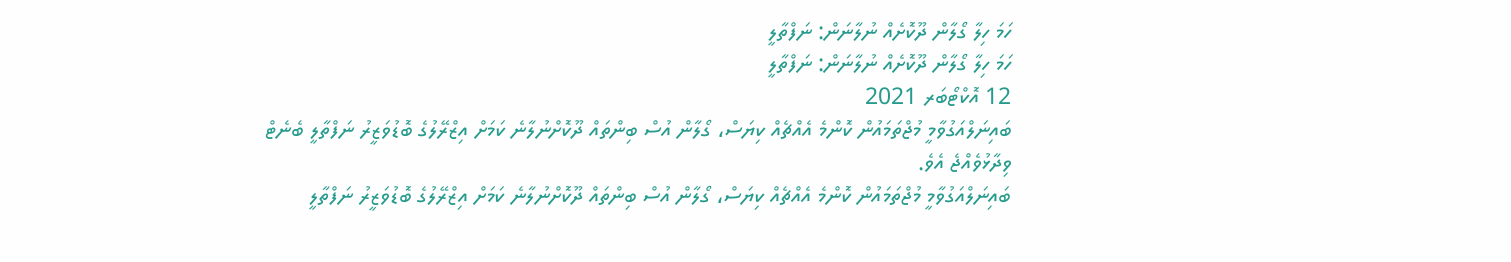ހަމަ ހިލާ ގޯލާން ދޫކޮށެއް ނުލާނަން: ނަފްތާލީ
ހަމަ ހިލާ ގޯލާން ދޫކޮށެއް ނުލާނަން: ނަފްތާލީ
12 އޮކްޓޯބަރ 2021
ބައިނަލްއަގުވާމީ މުޖްތަމައުން ކޮންމެ އެއްޗެއް ކިޔަސް، ގޯލާން އުސް ބިންތައް ދޫކޮށްނުލާނެ ކަމަށް އިޒްރޭލުގެ ބޮޑުވަޒީރު ނަފްތާލީ ބެނެޓް ވިދާޅުވެއްޖެ އެވެ.
ބައިނަލްއަގުވާމީ މުޖްތަމައުން ކޮންމެ އެއްޗެއް ކިޔަސް، ގޯލާން އުސް ބިންތައް ދޫކޮށްނުލާނެ ކަމަށް އިޒްރޭލުގެ ބޮޑުވަޒީރު ނަފްތާލީ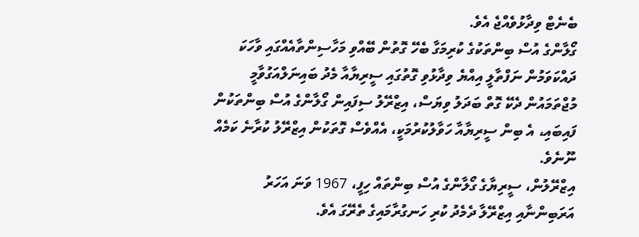ބެނެޓް ވިދާޅުވެއްޖެ އެވެ.
ގޯލާންގެ އުސް ބިންތަކުގެ ކުރިމަގާ ބެހޭ ގޮތުން ބޭއްވި މަހާސިންތާއެއްގައި ވާހަކަ ދައްކަވަމުން ނަފްތާލީ އިއްޔެ ވިދާޅުވި ގޮތުގައި ސީރިޔާއާ މެދު ބައިނަލްއަގުވާމީ މުޖްތަމައުން ދެކޭ ގޮތް ބަދަލު ވިޔަސް، އިޒްރޭލު ސިފައިން ގޯލާންގެ އުސް ބިންތަކުން ފައިބައި، އެ ބިން ސީރިޔާއާ ހަވާލުކުރުމަކީ، އެއްވެސް ގޮތަކުން އިޒްރޭލު ކުރާނެ ކަމެއް ނޫނެވެ.
އިޒްރޭލުން، ސީރިޔާގެ ގޯލާންގެ އުސް ބިންތައް ހިފީ، 1967 ވަނަ އަހަރު އަރަބިންނާއި އިޒްރޭލާ ދެމެދު ކުރި ހަނގުރާމައިގެ ތެރޭގަ އެވެ.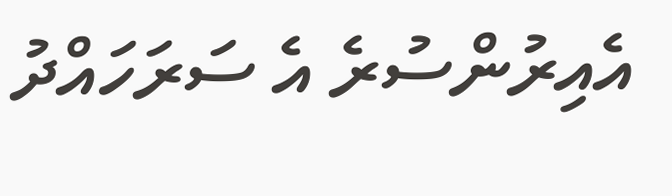އެއިރުންސުރެ އެ ސަރަހައްދު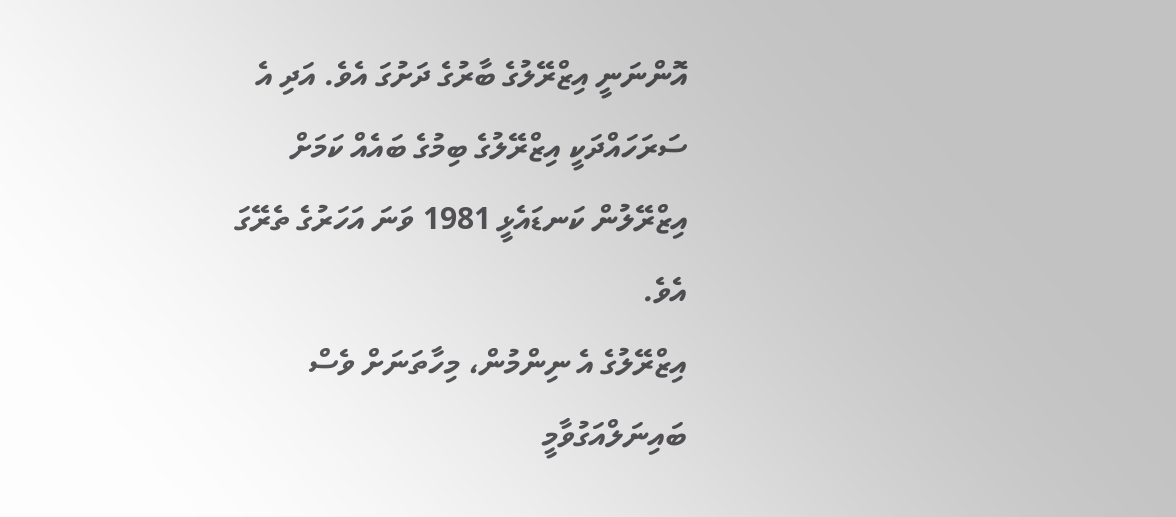އޮންނަނީ އިޒްރޭލުގެ ބާރުގެ ދަށުގަ އެވެ. އަދި އެ ސަރަހައްދަކީ އިޒްރޭލުގެ ބިމުގެ ބައެއް ކަމަށް އިޒްރޭލުން ކަނޑައެޅީ 1981 ވަނަ އަހަރުގެ ތެރޭގަ އެވެ.
އިޒްރޭލުގެ އެ ނިންމުން، މިހާތަނަށް ވެސް ބައިނަލްއަގުވާމީ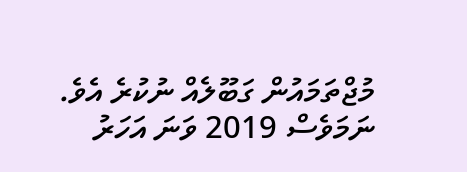މުޖްތަމައުން ގަބޫލެއް ނުކުރެ އެވެ. ނަމަވެސް 2019 ވަނަ އަހަރު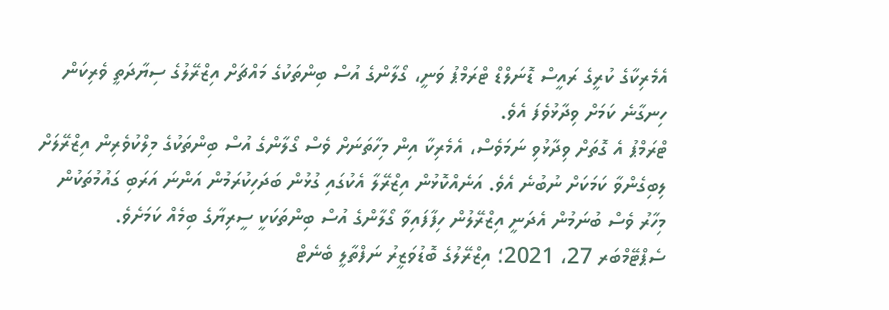އެމެރިކާގެ ކުރީގެ ރައީސް ޑޮނަލްޑް ޓްރަމްޕު ވަނީ، ގޯލާންގެ އުސް ބިންތަކުގެ މައްޗަށް އިޒްރޭލުގެ ސިޔާދަތީ ވެރިކަން ހިނގާނެ ކަމަށް ވިދާޅުވެފަ އެވެ.
ޓްރަމްޕު އެ ގޮތަށް ވިދާޅުވި ނަމަވެސް، އެމެރިކާ އިން މިހާތަނަށް ވެސް ގޯލާންގެ އުސް ބިންތަކުގެ މިލްކުވެރިން އިޒްރޭލަށް ލިބިގެންވާ ކަމަކަށް ނުބުނެ އެވެ. އަނެއްކޮޅުން އިޒްރޭލާ އެކުގައި ގުޅުން ބަދަހިކުރަމުން އަންނަ އަރަބި ގައުމުތަކުން މިހާރު ވެސް ބުނަމުން އެދަނީ އިޒްރޭލުން ހިފާފައިވާ ގޯލާންގެ އުސް ބިންތަކަކީ ސީރިޔާގެ ބިމެއް ކަމަށެވެ.
ސެޕްޓޭމްބަރ 27، 2021؛ އިޒްރޭލުގެ ބޮޑުވަޒީރު ނަފްތާލީ ބެނެޓް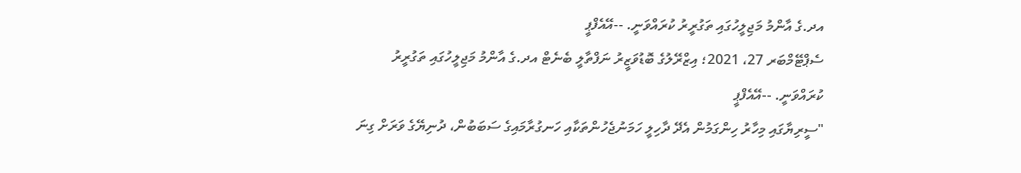އދ.ގެ އާންމު މަޖިލީހުގައި ތަގުރީރު ކުރައްވަނީ. --އޭއެފްޕީ
ސެޕްޓޭމްބަރ 27، 2021؛ އިޒްރޭލުގެ ބޮޑުވަޒީރު ނަފްތާލީ ބެނެޓް އދ.ގެ އާންމު މަޖިލީހުގައި ތަގުރީރު ކުރައްވަނީ. --އޭއެފްޕީ
"ސީރިޔާގައި މިހާރު ހިންގަމުން އެދޭ ދާހިލީ ހަމަނުޖެހުންތަކާއި ހަނގުރާމައިގެ ސަބަބުން، ދުނިޔޭގެ ވަރަށް ގިނަ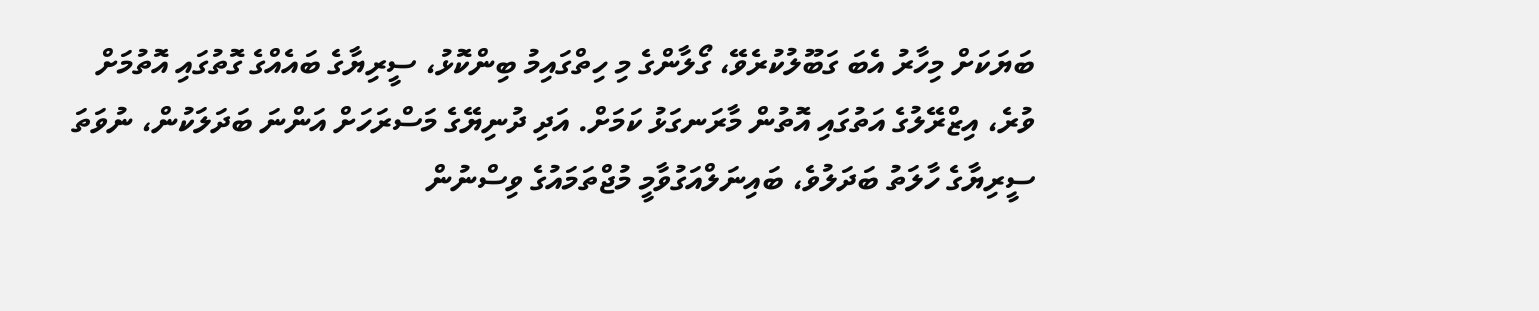ބަޔަކަށް މިހާރު އެބަ ގަބޫލުކުރެވޭ، ގޯލާންގެ މި ހިތްގައިމު ބިންކޮޅު، ސީރިޔާގެ ބައެއްގެ ގޮތުގައި އޮތުމަށް ވުރެ، އިޒްރޭލުގެ އަތުގައި އޮތުން މާރަނގަޅު ކަމަށް. އަދި ދުނިޔޭގެ މަސްރަހަށް އަންނަ ބަދަލަކުން، ނުވަތަ ސީރިޔާގެ ހާލަތު ބަދަލުވެ، ބައިނަލްއަގުވާމީ މުޖްތަމައުގެ ވިސްނުން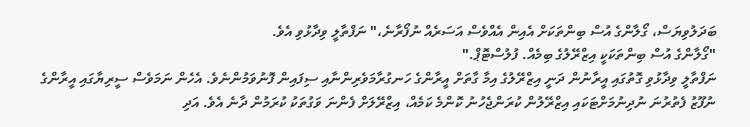ބަދަލުވިޔަސް، ގޯލާންގެ އުސް ބިންތަކަށް އެއިން އެއްވެސް އަސަރެއް ނުފޯރާނެ،" ނަފްތާލީ ވިދާޅުވި އެވެ.
"ގޯލާންގެ އުސް ބިންތަކަކީ އިޒްރޭލުގެ ބިމެއް. ފުލުސްޓޮޕް."
ނަފްތާލީ ވިދާޅުވި ގޮތުގައި އީރާނުން ދަނީ އިޒްރޭލުގެ އިމާ ގާތަށް އީރާންގެ ހަނގުރާމަވެރިންނާއި ސިފައިން ފޮނުވަމުންނެވެ. އެހެން ނަމަވެސް ސީރިޔާގައި އީރާންގެ ނުފޫޒު ފެތުރުނަ ނުދިނުމަށްޓަކައި އިޒްރޭލުން ކުރަންޖެހުނު ކޮންމެ ކަމެއް، އިޒްރޭލަށް ފެންނަ ވަގުތަކު ކުރަމުން ދާނެ އެވެ. އަދި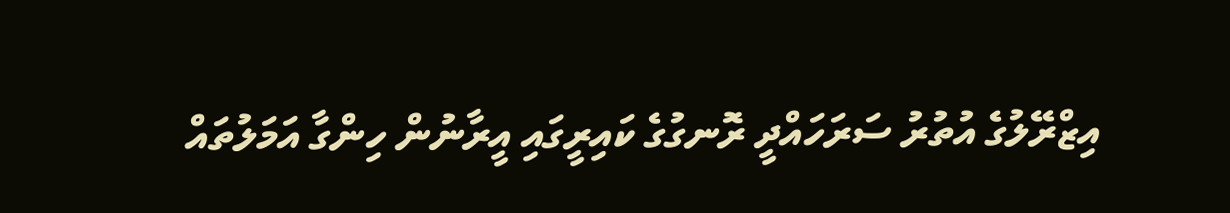އިޒްރޭލުގެ އުތުރު ސަރަހައްދީ ރޮނގުގެ ކައިރީގައި އީރާނުން ހިންގާ އަމަލުތައް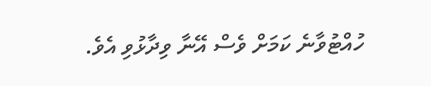ހުއްޓުވާނެ ކަމަށް ވެސް އޭނާ ވިދާޅުވި އެވެ.